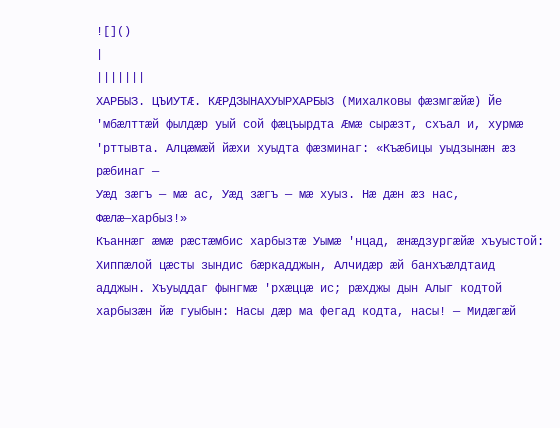![]()
|
|||||||
ХАРБЫЗ. ЦЪИУТÆ. КÆРДЗЫНАХУЫРХАРБЫЗ (Михалковы фæзмгæйæ) Йе 'мбæлттæй фылдæр уый сой фæцъырдта Æмæ сырæзт, схъал и, хурмæ 'рттывта. Алцæмæй йæхи хуыдта фæзминаг: «Къæбицы уыдзынæн æз рæбинаг —
Уæд зæгъ — мæ ас, Уæд зæгъ — мæ хуыз. Нæ дæн æз нас, Фæлæ—харбыз!»
Къаннæг æмæ рæстæмбис харбызтæ Уымæ 'нцад, æнæдзургæйæ хъуыстой: Хиппæлой цæсты зындис бæркадджын, Алчидæр æй банхъæлдтаид адджын. Хъуыддаг фынгмæ 'рхæццæ ис; рæхджы дын Алыг кодтой харбызæн йæ гуыбын: Насы дæр ма фегад кодта, насы! — Мидæгæй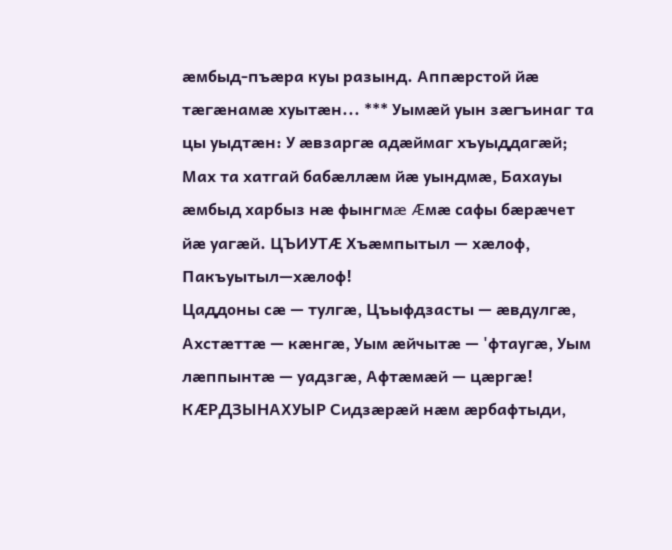æмбыд-пъæра куы разынд. Аппæрстой йæ тæгæнамæ хуытæн... *** Уымæй уын зæгъинаг та цы уыдтæн: У æвзаргæ адæймаг хъуыддагæй; Мах та хатгай бабæллæм йæ уындмæ, Бахауы æмбыд харбыз нæ фынгмæ Æмæ сафы бæрæчет йæ уагæй. ЦЪИУТÆ Хъæмпытыл — хæлоф, Пакъуытыл—хæлоф!
Цаддоны сæ — тулгæ, Цъыфдзасты — æвдулгæ, Ахстæттæ — кæнгæ, Уым æйчытæ — 'фтаугæ, Уым лæппынтæ — уадзгæ, Афтæмæй — цæргæ! КÆРДЗЫНАХУЫР Сидзæрæй нæм æрбафтыди,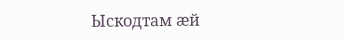Ыскодтам æй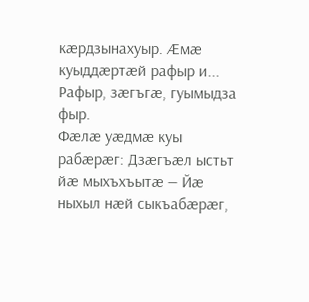кæрдзынахуыр. Æмæ куыддæртæй рафыр и... Рафыр, зæгъгæ, гуымыдза фыр.
Фæлæ уæдмæ куы рабæрæг: Дзæгъæл ыстьт йæ мыхъхъытæ — Йæ ныхыл нæй сыкъабæрæг,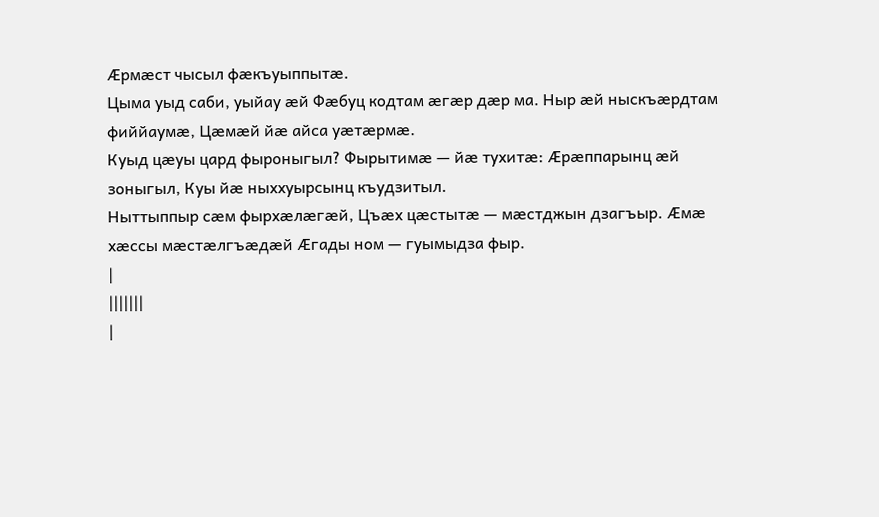Æрмæст чысыл фæкъуыппытæ.
Цыма уыд саби, уыйау æй Фæбуц кодтам æгæр дæр ма. Ныр æй ныскъæрдтам фиййаумæ, Цæмæй йæ айса уæтæрмæ.
Куыд цæуы цард фыроныгыл? Фырытимæ — йæ тухитæ: Æрæппарынц æй зоныгыл, Куы йæ ныххуырсынц къудзитыл.
Ныттыппыр сæм фырхæлæгæй, Цъæх цæстытæ — мæстджын дзагъыр. Æмæ хæссы мæстæлгъæдæй Æгады ном — гуымыдза фыр.
|
|||||||
|